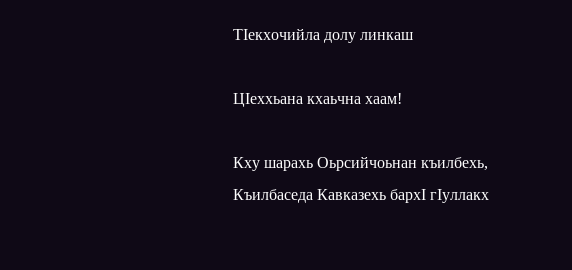ТIекхочийла долу линкаш

ЦIеххьана кхаьчна хаам!

Кху шарахь Оьрсийчоьнан къилбехь, Къилбаседа Кавказехь бархI гIуллакх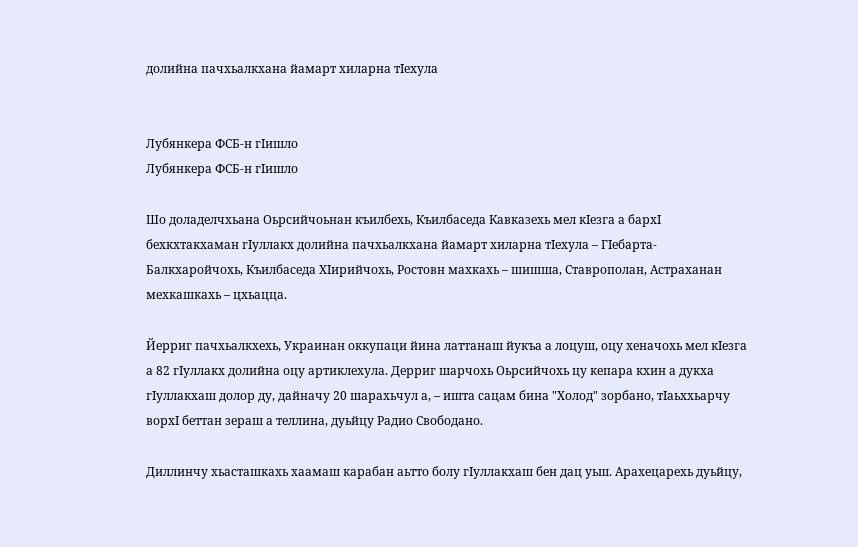долийна пачхьалкхана йамарт хиларна тIехула


Лубянкера ФСБ-н гIишло
Лубянкера ФСБ-н гIишло

Шо доладелчхьана Оьрсийчоьнан къилбехь, Къилбаседа Кавказехь мел кIезга а бархI бехкхтакхаман гIуллакх долийна пачхьалкхана йамарт хиларна тIехула – ГIебарта-Балкхаройчохь, Къилбаседа ХIирийчохь, Ростовн махкахь – шишша, Ставрополан, Астраханан мехкашкахь – цхьацца.

Йерриг пачхьалкхехь, Украинан оккупаци йина латтанаш йукъа а лоцуш, оцу хеначохь мел кIезга а 82 гIуллакх долийна оцу артиклехула. Дерриг шарчохь Оьрсийчохь цу кепара кхин а дукха гIуллакхаш долор ду, дайначу 20 шарахьчул а, – ишта сацам бина "Холод" зорбано, тIаьххьарчу ворхI беттан зераш а теллина, дуьйцу Радио Свободано.

Диллинчу хьасташкахь хаамаш карабан аьтто болу гIуллакхаш бен дац уьш. Арахецарехь дуьйцу,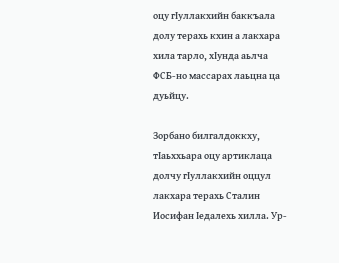оцу гIуллакхийн баккъала долу терахь кхин а лакхара хила тарло, хIунда аьлча ФСБ-но массарах лаьцна ца дуьйцу.

Зорбано билгалдоккху, тIаьххьара оцу артиклаца долчу гIуллакхийн оццул лакхара терахь Сталин Иосифан Iедалехь хилла. Ур-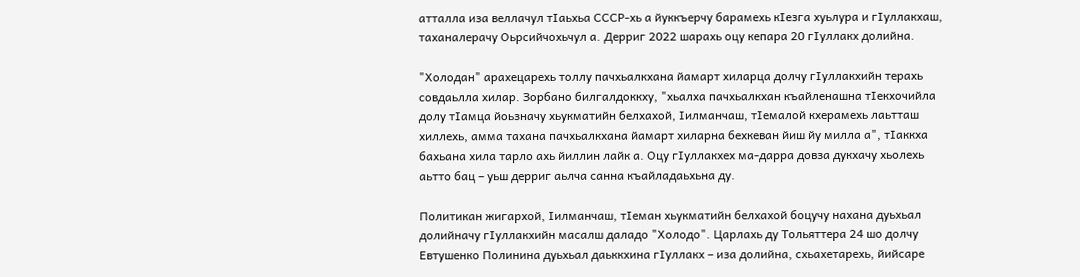атталла иза веллачул тIаьхьа СССР-хь а йуккъерчу барамехь кIезга хуьлура и гIуллакхаш, таханалерачу Оьрсийчохьчул а. Дерриг 2022 шарахь оцу кепара 20 гIуллакх долийна.

"Холодан" арахецарехь толлу пачхьалкхана йамарт хиларца долчу гIуллакхийн терахь совдаьлла хилар. Зорбано билгалдоккху, "хьалха пачхьалкхан къайленашна тIекхочийла долу тIамца йоьзначу хьукматийн белхахой, Iилманчаш, тIемалой кхерамехь лаьтташ хиллехь, амма тахана пачхьалкхана йамарт хиларна бехкеван йиш йу милла а", тIаккха бахьана хила тарло ахь йиллин лайк а. Оцу гIуллакхех ма-дарра довза дукхачу хьолехь аьтто бац – уьш дерриг аьлча санна къайладаьхьна ду.

Политикан жигархой, Iилманчаш, тIеман хьукматийн белхахой боцучу нахана дуьхьал долийначу гIуллакхийн масалш даладо "Холодо". Царлахь ду Тольяттера 24 шо долчу Евтушенко Полинина дуьхьал даьккхина гIуллакх – иза долийна, схьахетарехь, йийсаре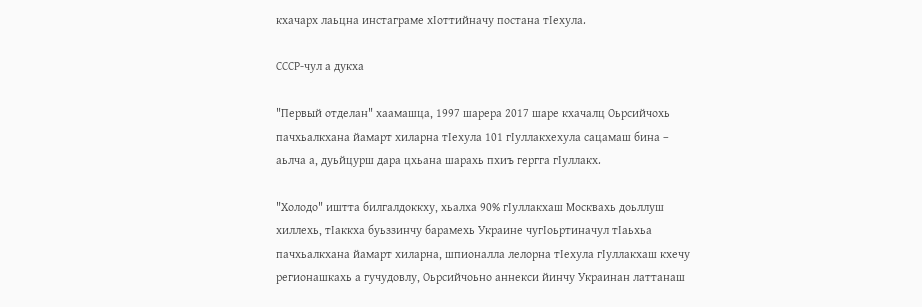кхачарх лаьцна инстаграме хIоттийначу постана тIехула.

СССР-чул а дукха

"Первый отделан" хаамашца, 1997 шарера 2017 шаре кхачалц Оьрсийчохь пачхьалкхана йамарт хиларна тIехула 101 гIуллакхехула сацамаш бина – аьлча а, дуьйцурш дара цхьана шарахь пхиъ гергга гIуллакх.

"Холодо" иштта билгалдоккху, хьалха 90% гIуллакхаш Москвахь доьллуш хиллехь, тIаккха буьззинчу барамехь Украине чугIоьртиначул тIаьхьа пачхьалкхана йамарт хиларна, шпионалла лелорна тIехула гIуллакхаш кхечу регионашкахь а гучудовлу, Оьрсийчоьно аннекси йинчу Украинан латтанаш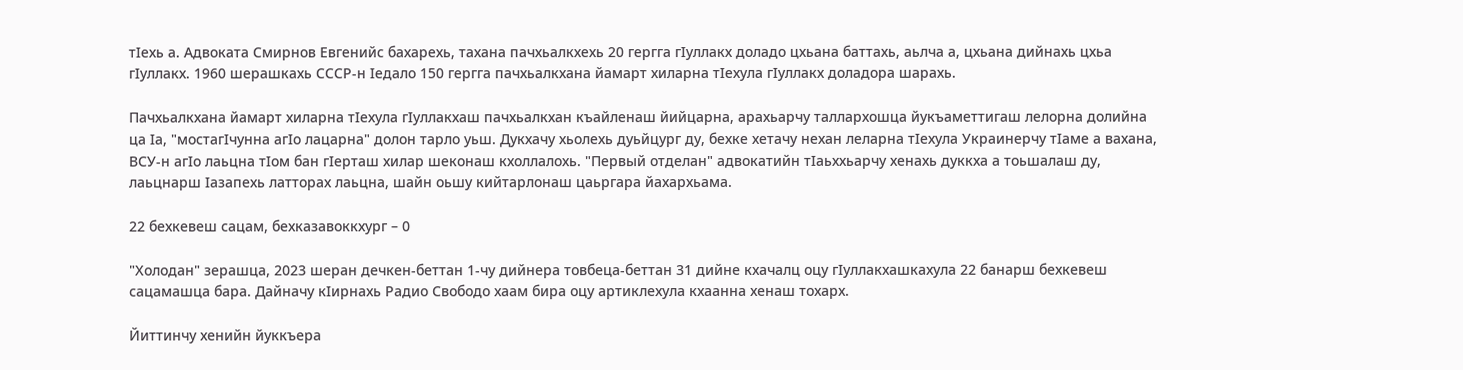тIехь а. Адвоката Смирнов Евгенийс бахарехь, тахана пачхьалкхехь 20 гергга гIуллакх доладо цхьана баттахь, аьлча а, цхьана дийнахь цхьа гIуллакх. 1960 шерашкахь СССР-н Iедало 150 гергга пачхьалкхана йамарт хиларна тIехула гIуллакх доладора шарахь.

Пачхьалкхана йамарт хиларна тIехула гIуллакхаш пачхьалкхан къайленаш йийцарна, арахьарчу таллархошца йукъаметтигаш лелорна долийна ца Iа, "мостагIчунна агIо лацарна" долон тарло уьш. Дукхачу хьолехь дуьйцург ду, бехке хетачу нехан леларна тIехула Украинерчу тIаме а вахана, ВСУ-н агIо лаьцна тIом бан гIерташ хилар шеконаш кхоллалохь. "Первый отделан" адвокатийн тIаьххьарчу хенахь дуккха а тоьшалаш ду, лаьцнарш Iазапехь латторах лаьцна, шайн оьшу кийтарлонаш цаьргара йахархьама.

22 бехкевеш сацам, бехказавоккхург – 0

"Холодан" зерашца, 2023 шеран дечкен-беттан 1-чу дийнера товбеца-беттан 31 дийне кхачалц оцу гIуллакхашкахула 22 банарш бехкевеш сацамашца бара. Дайначу кIирнахь Радио Свободо хаам бира оцу артиклехула кхаанна хенаш тохарх.

Йиттинчу хенийн йуккъера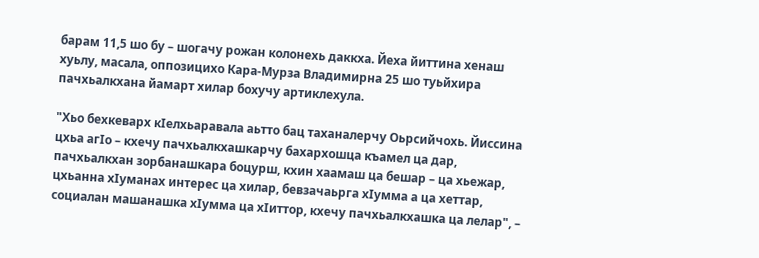барам 11,5 шо бу – шогачу рожан колонехь даккха. Йеха йиттина хенаш хуьлу, масала, оппозицихо Кара-Мурза Владимирна 25 шо туьйхира пачхьалкхана йамарт хилар бохучу артиклехула.

"Хьо бехкеварх кIелхьаравала аьтто бац таханалерчу Оьрсийчохь. Йиссина цхьа агIо – кхечу пачхьалкхашкарчу бахархошца къамел ца дар, пачхьалкхан зорбанашкара боцурш, кхин хаамаш ца бешар – ца хьежар, цхьанна хIуманах интерес ца хилар, бевзачаьрга хIумма а ца хеттар, социалан машанашка хIумма ца хIиттор, кхечу пачхьалкхашка ца лелар", –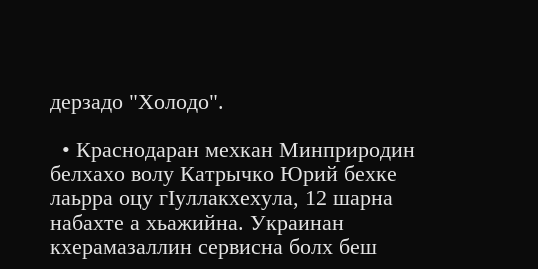дерзадо "Холодо".

  • Краснодаран мехкан Минприродин белхахо волу Катрычко Юрий бехке лаьрра оцу гIуллакхехула, 12 шарна набахте а хьажийна. Украинан кхерамазаллин сервисна болх беш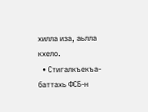хилла иза, аьлла кхело.
  • Стигалкъекъа-баттахь ФСБ-н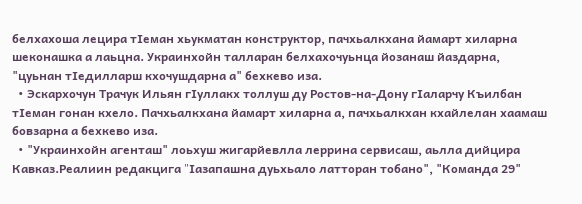белхахоша лецира тIеман хьукматан конструктор, пачхьалкхана йамарт хиларна шеконашка а лаьцна. Украинхойн талларан белхахочуьнца йозанаш йаздарна, "цуьнан тIедилларш кхочушдарна а" бехкево иза.
  • Эскархочун Трачук Ильян гIуллакх толлуш ду Ростов-на-Дону гIаларчу Къилбан тIеман гонан кхело. Пачхьалкхана йамарт хиларна а, пачхьалкхан кхайлелан хаамаш бовзарна а бехкево иза.
  • "Украинхойн агенташ" лоьхуш жигарйевлла леррина сервисаш, аьлла дийцира Кавказ.Реалиин редакцига "Iазапашна дуьхьало латторан тобано", "Команда 29"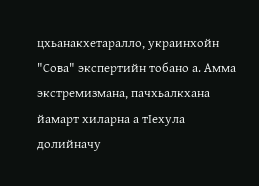цхьанакхетаралло, украинхойн "Сова" экспертийн тобано а. Амма экстремизмана, пачхьалкхана йамарт хиларна а тIехула долийначу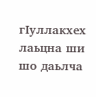гIуллакхех лаьцна ши шо даьлча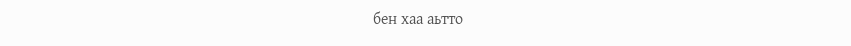бен хаа аьтто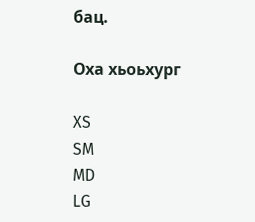бац.

Оха хьоьхург

XS
SM
MD
LG